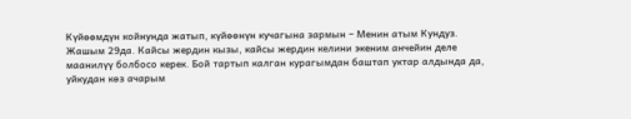Күйөөмдүн койнунда жатып, күйөөнүн кучагына зармын – Менин атым Кундуз. Жашым 29да. Кайсы жердин кызы, кайсы жердин келини экеним анчейин деле маанилүү болбосо керек. Бой тартып калган курагымдан баштап уктар алдында да, уйкудан көз ачарым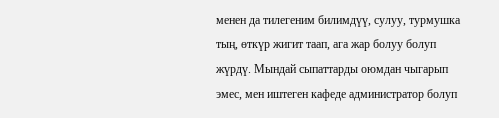менен да тилегеним билимдүү, сулуу, турмушка тың, өткүр жигит таап, ага жар болуу болуп жүрдү. Мындай сыпаттарды оюмдан чыгарып эмес, мен иштеген кафеде администратор болуп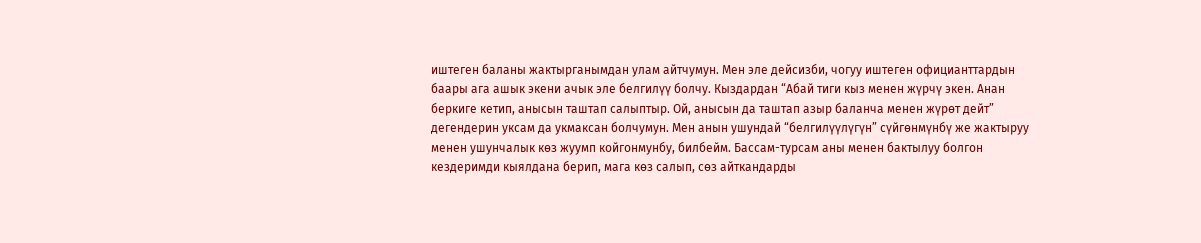иштеген баланы жактырганымдан улам айтчумун. Мен эле дейсизби, чогуу иштеген официанттардын баары ага ашык экени ачык эле белгилүү болчу. Кыздардан “Абай тиги кыз менен жүрчү экен. Анан беркиге кетип, анысын таштап салыптыр. Ой, анысын да таштап азыр баланча менен жүрөт дейт” дегендерин уксам да укмаксан болчумун. Мен анын ушундай “белгилүүлүгүн” сүйгөнмүнбү же жактыруу менен ушунчалык көз жуумп койгонмунбу, билбейм. Бассам-турсам аны менен бактылуу болгон кездеримди кыялдана берип, мага көз салып, сөз айткандарды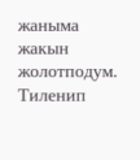жаныма жакын жолотподум. Тиленип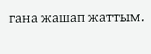гана жашап жаттым.